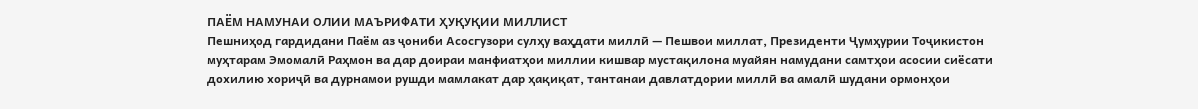ПАЁМ НАМУНАИ ОЛИИ МАЪРИФАТИ ҲУҚУҚИИ МИЛЛИСТ
Пешниҳод гардидани Паём аз ҷониби Асосгузори сулҳу ваҳдати миллӣ — Пешвои миллат, Президенти Ҷумҳурии Тоҷикистон муҳтарам Эмомалӣ Раҳмон ва дар доираи манфиатҳои миллии кишвар мустақилона муайян намудани самтҳои асосии сиёсати дохилию хориҷӣ ва дурнамои рушди мамлакат дар ҳақиқат, тантанаи давлатдории миллӣ ва амалӣ шудани ормонҳои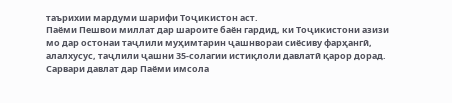таърихии мардуми шарифи Тоҷикистон аст.
Паёми Пешвои миллат дар шароите баён гардид, ки Тоҷикистони азизи мо дар остонаи таҷлили муҳимтарин ҷашнвораи сиёсиву фарҳангӣ, алалхусус, таҷлили ҷашни 35-солагии истиқлоли давлатӣ қарор дорад.
Сарвари давлат дар Паёми имсола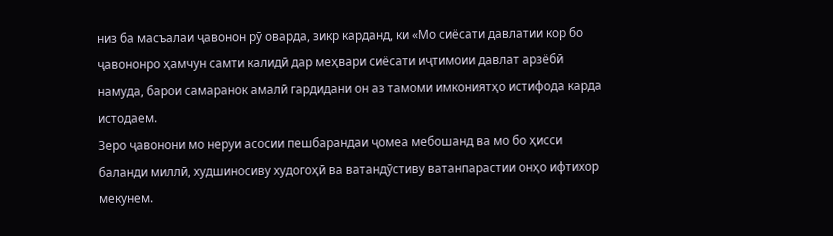низ ба масъалаи ҷавонон рӯ оварда, зикр карданд, ки «Мо сиёсати давлатии кор бо ҷавононро ҳамчун самти калидӣ дар меҳвари сиёсати иҷтимоии давлат арзёбӣ намуда, барои самаранок амалӣ гардидани он аз тамоми имкониятҳо истифода карда истодаем.
Зеро ҷавонони мо неруи асосии пешбарандаи ҷомеа мебошанд ва мо бо ҳисси баланди миллӣ, худшиносиву худогоҳӣ ва ватандӯстиву ватанпарастии онҳо ифтихор мекунем.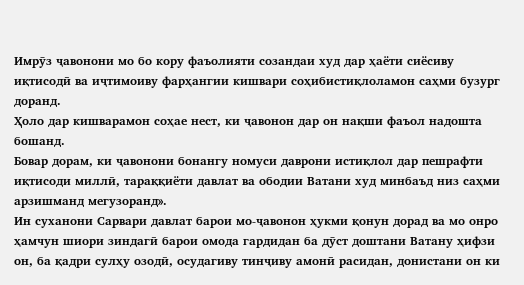Имрӯз ҷавонони мо бо кору фаъолияти созандаи худ дар ҳаёти сиёсиву иқтисодӣ ва иҷтимоиву фарҳангии кишвари соҳибистиқлоламон саҳми бузург доранд.
Ҳоло дар кишварамон соҳае нест, ки ҷавонон дар он нақши фаъол надошта бошанд.
Бовар дорам, ки ҷавонони бонангу номуси даврони истиқлол дар пешрафти иқтисоди миллӣ, тараққиёти давлат ва ободии Ватани худ минбаъд низ саҳми арзишманд мегузоранд».
Ин суханони Сарвари давлат барои мо-ҷавонон ҳукми қонун дорад ва мо онро ҳамчун шиори зиндагӣ барои омода гардидан ба дӯст доштани Ватану ҳифзи он, ба қадри сулҳу озодӣ, осудагиву тинҷиву амонӣ расидан, донистани он ки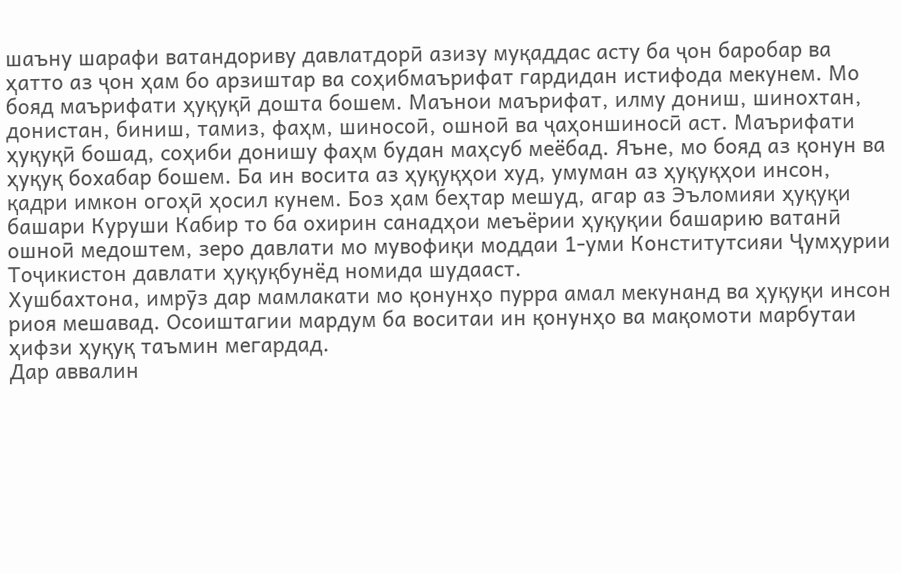шаъну шарафи ватандориву давлатдорӣ азизу муқаддас асту ба ҷон баробар ва ҳатто аз ҷон ҳам бо арзиштар ва соҳибмаърифат гардидан истифода мекунем. Мо бояд маърифати ҳуқуқӣ дошта бошем. Маънои маърифат, илму дониш, шинохтан, донистан, биниш, тамиз, фаҳм, шиносоӣ, ошноӣ ва ҷаҳоншиносӣ аст. Маърифати ҳуқуқӣ бошад, соҳиби донишу фаҳм будан маҳсуб меёбад. Яъне, мо бояд аз қонун ва ҳуқуқ бохабар бошем. Ба ин восита аз ҳуқуқҳои худ, умуман аз ҳуқуқҳои инсон, қадри имкон огоҳӣ ҳосил кунем. Боз ҳам беҳтар мешуд, агар аз Эъломияи ҳуқуқи башари Куруши Кабир то ба охирин санадҳои меъёрии ҳуқуқии башарию ватанӣ ошноӣ медоштем, зеро давлати мо мувофиқи моддаи 1-уми Конститутсияи Ҷумҳурии Тоҷикистон давлати ҳуқуқбунёд номида шудааст.
Хушбахтона, имрӯз дар мамлакати мо қонунҳо пурра амал мекунанд ва ҳуқуқи инсон риоя мешавад. Осоиштагии мардум ба воситаи ин қонунҳо ва мақомоти марбутаи ҳифзи ҳуқуқ таъмин мегардад.
Дар аввалин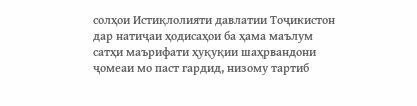солҳои Истиқлолияти давлатии Тоҷикистон дар натиҷаи ҳодисаҳои ба ҳама маълум сатҳи маърифати ҳуқуқии шаҳрвандони ҷомеаи мо паст гардид, низому тартиб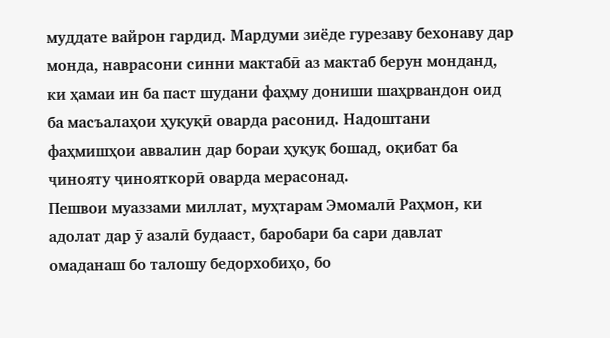муддате вайрон гардид. Мардуми зиёде гурезаву бехонаву дар монда, наврасони синни мактабӣ аз мактаб берун монданд, ки ҳамаи ин ба паст шудани фаҳму дониши шаҳрвандон оид ба масъалаҳои ҳуқуқӣ оварда расонид. Надоштани фаҳмишҳои аввалин дар бораи ҳуқуқ бошад, оқибат ба ҷинояту ҷинояткорӣ оварда мерасонад.
Пешвои муаззами миллат, муҳтарам Эмомалӣ Раҳмон, ки адолат дар ӯ азалӣ будааст, баробари ба сари давлат омаданаш бо талошу бедорхобиҳо, бо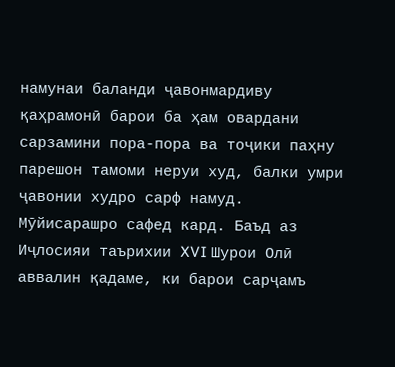намунаи баланди ҷавонмардиву қаҳрамонӣ барои ба ҳам овардани сарзамини пора-пора ва тоҷики паҳну парешон тамоми неруи худ, балки умри ҷавонии худро сарф намуд. Мӯйисарашро сафед кард. Баъд аз Иҷлосияи таърихии XVI Шурои Олӣ аввалин қадаме, ки барои сарҷамъ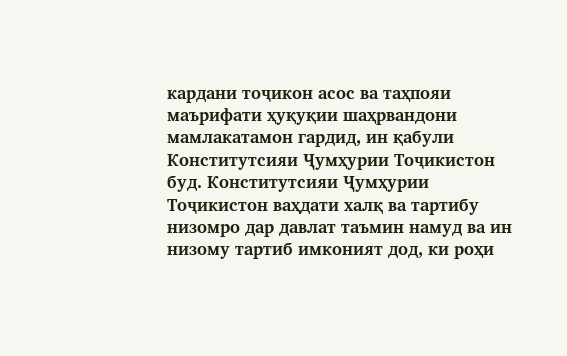кардани тоҷикон асос ва таҳпояи маърифати ҳуқуқии шаҳрвандони мамлакатамон гардид, ин қабули Конститутсияи Ҷумҳурии Тоҷикистон буд. Конститутсияи Ҷумҳурии Тоҷикистон ваҳдати халқ ва тартибу низомро дар давлат таъмин намуд ва ин низому тартиб имконият дод, ки роҳи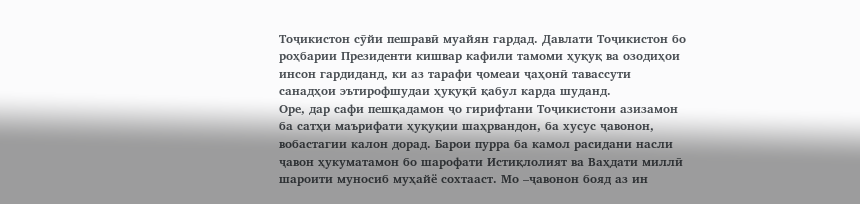Тоҷикистон сӯйи пешравӣ муайян гардад. Давлати Тоҷикистон бо роҳбарии Президенти кишвар кафили тамоми ҳуқуқ ва озодиҳои инсон гардиданд, ки аз тарафи ҷомеаи ҷаҳонӣ тавассути санадҳои эътирофшудаи ҳуқуқӣ қабул карда шуданд.
Оре, дар сафи пешқадамон ҷо гирифтани Тоҷикистони азизамон ба сатҳи маърифати ҳуқуқии шаҳрвандон, ба хусус ҷавонон, вобастагии калон дорад. Барои пурра ба камол расидани насли ҷавон ҳукуматамон бо шарофати Истиқлолият ва Ваҳдати миллӣ шароити муносиб муҳайё сохтааст. Мо –ҷавонон бояд аз ин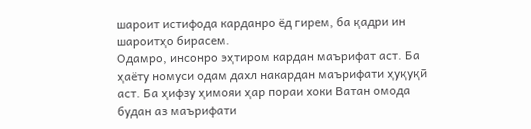шароит истифода карданро ёд гирем, ба қадри ин шароитҳо бирасем.
Одамро, инсонро эҳтиром кардан маърифат аст. Ба ҳаёту номуси одам дахл накардан маърифати ҳуқуқӣ аст. Ба ҳифзу ҳимояи ҳар пораи хоки Ватан омода будан аз маърифати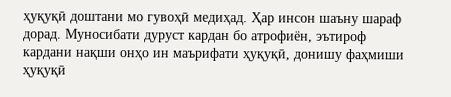ҳуқуқӣ доштани мо гувоҳӣ медиҳад. Ҳар инсон шаъну шараф дорад. Муносибати дуруст кардан бо атрофиён, эътироф кардани нақши онҳо ин маърифати ҳуқуқӣ, донишу фаҳмиши ҳуқуқӣ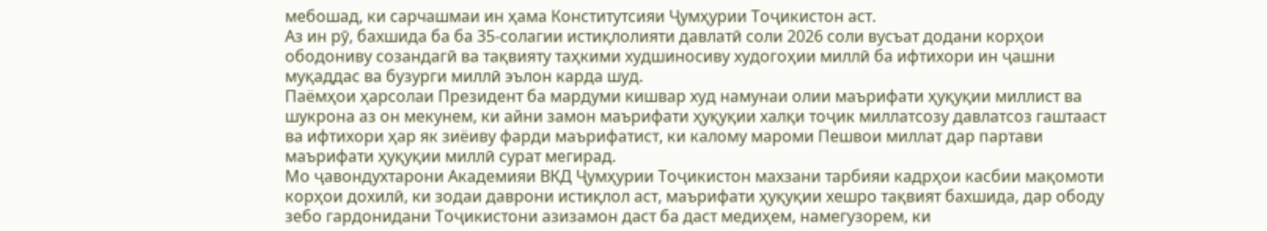мебошад, ки сарчашмаи ин ҳама Конститутсияи Ҷумҳурии Тоҷикистон аст.
Аз ин рӯ, бахшида ба ба 35-солагии истиқлолияти давлатӣ соли 2026 соли вусъат додани корҳои ободониву созандагӣ ва тақвияту таҳкими худшиносиву худогоҳии миллӣ ба ифтихори ин ҷашни муқаддас ва бузурги миллӣ эълон карда шуд.
Паёмҳои ҳарсолаи Президент ба мардуми кишвар худ намунаи олии маърифати ҳуқуқии миллист ва шукрона аз он мекунем, ки айни замон маърифати ҳуқуқии халқи тоҷик миллатсозу давлатсоз гаштааст ва ифтихори ҳар як зиёиву фарди маърифатист, ки калому мароми Пешвои миллат дар партави маърифати ҳуқуқии миллӣ сурат мегирад.
Мо ҷавондухтарони Академияи ВКД Ҷумҳурии Тоҷикистон махзани тарбияи кадрҳои касбии мақомоти корҳои дохилӣ, ки зодаи даврони истиқлол аст, маърифати ҳуқуқии хешро тақвият бахшида, дар ободу зебо гардонидани Тоҷикистони азизамон даст ба даст медиҳем, намегузорем, ки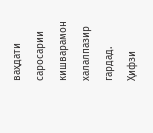ваҳдати саросарии кишварамон халалпазир гардад. Ҳифзи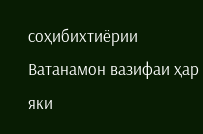соҳибихтиёрии Ватанамон вазифаи ҳар яки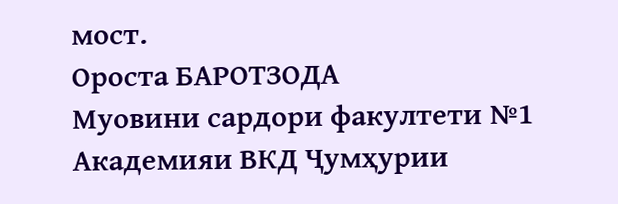мост.
Ороста БАРОТЗОДА
Муовини сардори факултети №1
Академияи ВКД Ҷумҳурии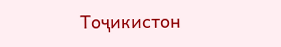Тоҷикистон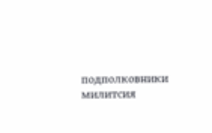подполковники милитсия